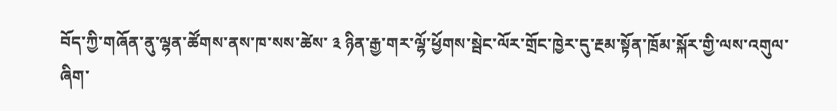བོད་ཀྱི་གཞོན་ནུ་ལྷན་ཚོགས་ནས་ཁ་སས་ཚེས་ ༣ ཉིན་རྒྱ་གར་ལྷོ་ཕྱོགས་སྦེང་ལོར་གྲོང་ཁྱེར་དུ་རྔམ་སྟོན་ཁྲོམ་སྐོར་གྱི་ལས་འགུལ་ཞིག་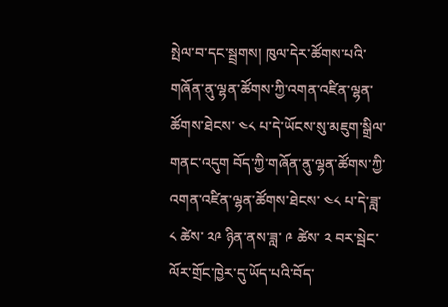སྤེལ་བ་དང་སྦྲགས། ཁུལ་དེར་ཚོགས་པའི་གཞོན་ནུ་ལྷན་ཚོགས་ཀྱི་འགན་འཛིན་ལྷན་ཚོགས་ཐེངས་ ༤༨ པ་དེ་ཡོངས་སུ་མཇུག་སྒྲིལ་གནང་འདུག བོད་ཀྱི་གཞོན་ནུ་ལྷན་ཚོགས་ཀྱི་འགན་འཛིན་ལྷན་ཚོགས་ཐེངས་ ༤༨ པ་དེ་ཟླ་ ༨ ཚེས་ ༢༩ ཉིན་ནས་ཟླ་ ༩ ཚེས་ ༢ བར་སྦེང་ལོར་གྲོང་ཁྱེར་དུ་ཡོད་པའི་བོད་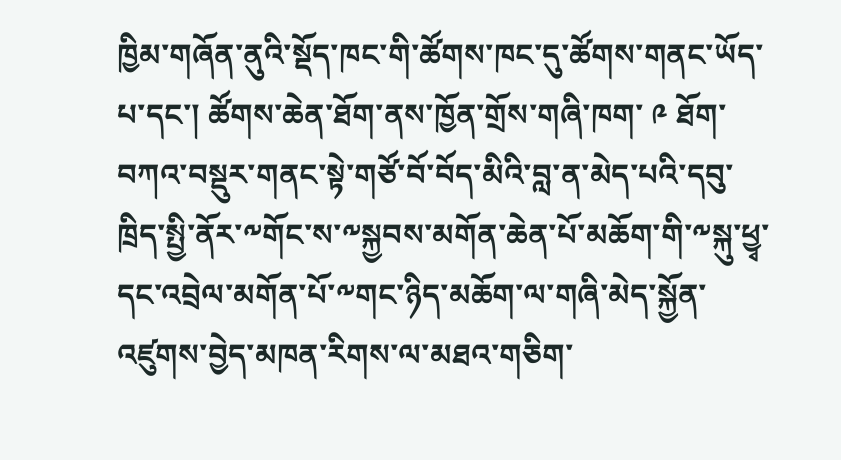ཁྱིམ་གཞོན་ནུའི་སྡོད་ཁང་གི་ཚོགས་ཁང་དུ་ཚོགས་གནང་ཡོད་པ་དང་། ཚོགས་ཆེན་ཐོག་ནས་ཁྱོན་གྲོས་གཞི་ཁག་ ༩ ཐོག་བཀའ་བསྡུར་གནང་སྟེ་གཙོ་བོ་བོད་མིའི་བླ་ན་མེད་པའི་དབུ་ཁྲིད་སྤྱི་ནོར་༸གོང་ས་༸སྐྱབས་མགོན་ཆེན་པོ་མཆོག་གི་༸སྐུ་ཕྱྭ་དང་འབྲེལ་མགོན་པོ་༸གང་ཉིད་མཆོག་ལ་གཞི་མེད་སྐྱོན་འཛུགས་བྱེད་མཁན་རིགས་ལ་མཐའ་གཅིག་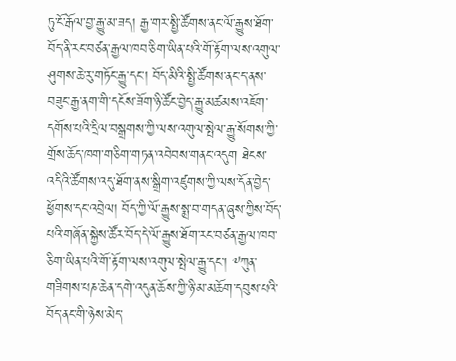ཏུ་ངོ་རྒོལ་བྱ་རྒྱུ་མ་ཟད། རྒྱ་གར་སྤྱི་ཚོགས་ནང་ལོ་རྒྱུས་ཐོག་བོད་ནི་རང་བཙན་རྒྱལ་ཁབ་ཅིག་ཡིན་པའི་གོ་རྟོག་ལས་འགུལ་ཤུགས་ཆེ་རུ་གཏོང་རྒྱུ་དང་། བོད་མིའི་སྤྱི་ཚོགས་ནང་ད་ནས་བཟུང་རྒྱ་ནག་གི་དངོས་ཟོག་ཉི་ཚོང་བྱེད་རྒྱུ་མཚམས་འཇོག་དགོས་པའི་དྲིལ་བསྒྲགས་ཀྱི་ལས་འགུལ་སྤེལ་རྒྱུ་སོགས་ཀྱི་གྲོས་ཆོད་ཁག་གཅིག་གཏན་འབེབས་གནང་འདུག ཐེངས་འདིའི་ཚོགས་འདུ་ཐོག་ནས་སྒྲིག་འཛུགས་ཀྱི་ལས་དོན་བྱེད་ཕྱོགས་དང་འབྲེལ། བོད་ཀྱི་ལོ་རྒྱུས་སྨྲ་བ་གདན་ཞུས་ཀྱིས་བོད་པའི་གཞོན་སྐྱེས་ཚོར་བོད་དེ་ལོ་རྒྱུས་ཐོག་རང་བཙན་རྒྱལ་ཁབ་ཅིག་ཡིན་པའི་གོ་རྟོག་ལས་འགུལ་སྤེལ་རྒྱུ་དང་། ༸ཀུན་གཟིགས་པཎ་ཆེན་དགེ་འདུན་ཆོས་ཀྱི་ཉི་མ་མཆོག་དབུས་པའི་བོད་ནང་གི་ཉེས་མེད་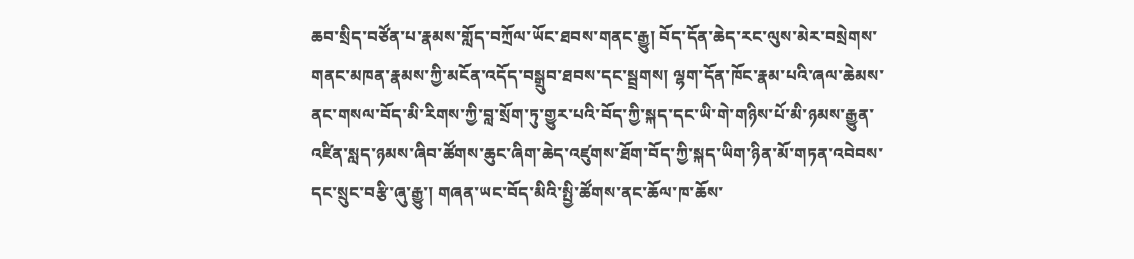ཆབ་སྲིད་བཙོན་པ་རྣམས་གློད་བཀྲོལ་ཡོང་ཐབས་གནང་རྒྱུ། བོད་དོན་ཆེད་རང་ལུས་མེར་བསྲེགས་གནང་མཁན་རྣམས་ཀྱི་མངོན་འདོད་བསྒྲུབ་ཐབས་དང་སྦྲགས། ལྷག་དོན་ཁོང་རྣམ་པའི་ཞལ་ཆེམས་ནང་གསལ་བོད་མི་རིགས་ཀྱི་བླ་སྲོག་ཏུ་གྱུར་པའི་བོད་ཀྱི་སྐད་དང་ཡི་གེ་གཉིས་པོ་མི་ཉམས་རྒྱུན་འཛིན་སླད་ཉམས་ཞིབ་ཚོགས་ཆུང་ཞིག་ཆེད་འཛུགས་ཐོག་བོད་ཀྱི་སྐད་ཡིག་ཉིན་མོ་གཏན་འབེབས་དང་སྲུང་བརྩི་ཞུ་རྒྱུ་། གཞན་ཡང་བོད་མིའི་སྤྱི་ཚོགས་ནང་ཆོལ་ཁ་ཆོས་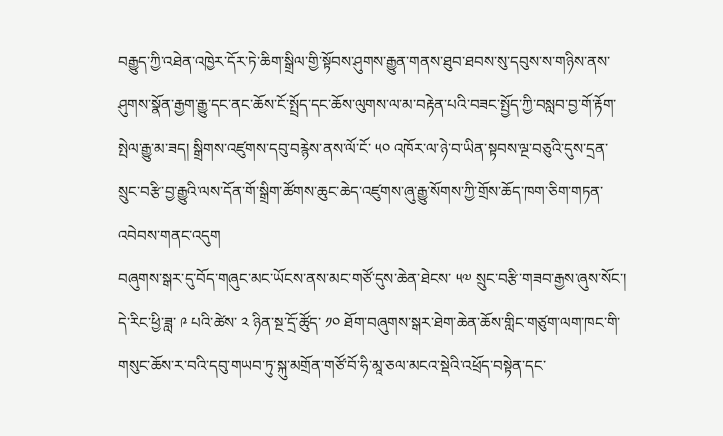བརྒྱུད་ཀྱི་འཐེན་འཁྱེར་དོར་ཏེ་ཆིག་སྒྲིལ་གྱི་སྟོབས་ཤུགས་རྒྱུན་གནས་ཐུབ་ཐབས་སུ་དབུས་ས་གཉིས་ནས་ཤུགས་སྣོན་རྒྱག་རྒྱུ་དང་ནང་ཆོས་ངོ་སྤྲོད་དང་ཆོས་ལུགས་ལ་མ་བརྟེན་པའི་བཟང་སྤྱོད་ཀྱི་བསླབ་བྱ་གོ་རྟོག་སྤེལ་རྒྱུ་མ་ཟད། སྒྲིགས་འཛུགས་དབུ་བརྙེས་ནས་ལོ་ངོ་ ༥༠ འཁོར་ལ་ཉེ་བ་ཡིན་སྟབས་ལྔ་བཅུའི་དུས་དྲན་སྲུང་བརྩི་བྱ་རྒྱུའི་ལས་དོན་གོ་སྒྲིག་ཚོགས་ཆུང་ཆེད་འཛུགས་ཞུ་རྒྱུ་སོགས་ཀྱི་གྲོས་ཆོད་ཁག་ཅིག་གཏན་འབེབས་གནང་འདུག
བཞུགས་སྒར་དུ་བོད་གཞུང་མང་ཡོངས་ནས་མང་གཙོ་དུས་ཆེན་ཐེངས་ ༥༧ སྲུང་བརྩི་གཟབ་རྒྱས་ཞུས་སོང་།
དེ་རིང་ཕྱི་ཟླ་ ༩ པའི་ཚེས་ ༢ ཉིན་སྔ་དྲོ་ཚོུད་ ༡༠ ཐོག་བཞུགས་སྒར་ཐེག་ཆེན་ཆོས་གླིང་གཙུག་ལག་ཁང་གི་གསུང་ཆོས་ར་བའི་དབུ་གཡབ་ཏུ་སྐུ་མགྲོན་གཙོ་བོ་ཧི་མཱ་ཅལ་མངའ་སྡེའི་འཕྲོད་བསྟེན་དང་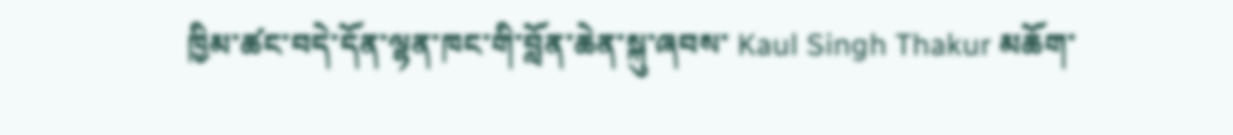ཁྱིམ་ཚང་བདེ་དོན་ལྷན་ཁང་གི་བློན་ཆེན་སྐུ་ཞབས་ Kaul Singh Thakur མཆོག་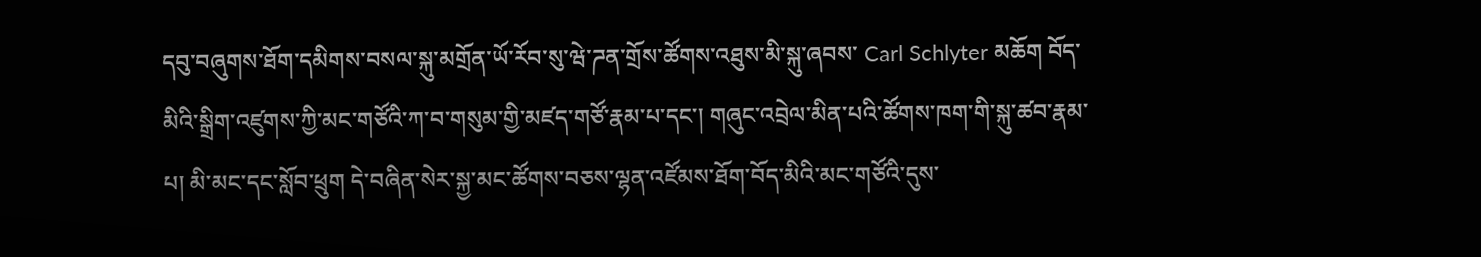དབུ་བཞུགས་ཐོག་དམིགས་བསལ་སྐུ་མགྲོན་ཡོ་རོབ་སུ་ཝེ་ཌན་གྲོས་ཚོགས་འཐུས་མི་སྐུ་ཞབས་ Carl Schlyter མཆོག བོད་མིའི་སྒྲིག་འཛུགས་ཀྱི་མང་གཙོའི་ཀ་བ་གསུམ་གྱི་མཛད་གཙོ་རྣམ་པ་དང་། གཞུང་འབྲེལ་མིན་པའི་ཚོགས་ཁག་གི་སྐུ་ཚབ་རྣམ་པ། མི་མང་དང་སློབ་ཕྲུག དེ་བཞིན་སེར་སྐྱ་མང་ཚོགས་བཅས་ལྷན་འཛོམས་ཐོག་བོད་མིའི་མང་གཙོའི་དུས་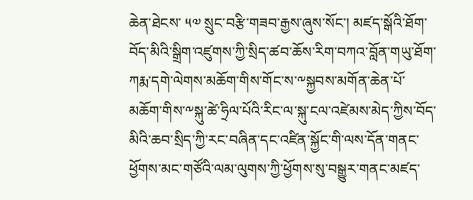ཆེན་ཐེངས་ ༥༧ སྲུང་བརྩི་གཟབ་རྒྱས་ཞུས་སོང་། མཛད་སྒོའི་ཐོག་བོད་མིའི་སྒྲིག་འཛུགས་ཀྱི་སྲིད་ཚབ་ཆོས་རིག་བཀའ་བློན་གཡུ་ཐོག་ཀརྨ་དགེ་ལེགས་མཆོག་གིས་གོང་ས་༸སྐྱབས་མགོན་ཆེན་པོ་མཆོག་གིས་༸སྐུ་ཚེ་ཧྲིལ་པོའི་རིང་ལ་སྐུ་ངལ་འཛེམས་མེད་ཀྱིས་བོད་མིའི་ཆབ་སྲིད་ཀྱི་རང་བཞིན་དང་འཛིན་སྐྱོང་གི་ལས་དོན་གནང་ཕྱོགས་མང་གཙོའི་ལམ་ལུགས་ཀྱི་ཕྱོགས་སུ་བསྒྱུར་གནང་མཛད་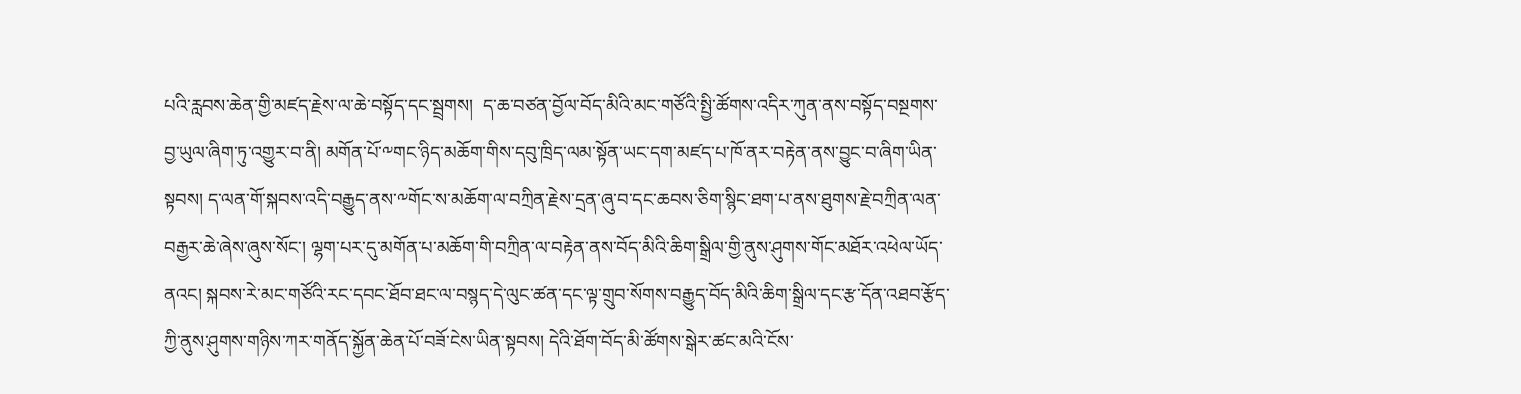པའི་རླབས་ཆེན་གྱི་མཛད་རྗེས་ལ་ཆེ་བསྟོད་དང་སྦྲགས།  ད་ཆ་བཙན་བྱོལ་བོད་མིའི་མང་གཙོའི་སྤྱི་ཚོགས་འདིར་ཀུན་ནས་བསྟོད་བསྔགས་བྱ་ཡུལ་ཞིག་ཏུ་འགྱུར་བ་ནི། མགོན་པོ་༸གང་ཉིད་མཆོག་གིས་དབུ་ཁྲིད་ལམ་སྟོན་ཡང་དག་མཛད་པ་ཁོ་ནར་བརྟེན་ནས་བྱུང་བ་ཞིག་ཡིན་སྟབས། ད་ལན་གོ་སྐབས་འདི་བརྒྱུད་ནས་༸གོང་ས་མཆོག་ལ་བཀྲིན་རྗེས་དྲན་ཞུ་བ་དང་ཆབས་ཅིག་སྙིང་ཐག་པ་ནས་ཐུགས་རྗེ་བཀྲིན་ལན་བརྒྱར་ཆེ་ཞེས་ཞུས་སོང་། ལྷག་པར་དུ་མགོན་པ་མཆོག་གི་བཀྲིན་ལ་བརྟེན་ནས་བོད་མིའི་ཆིག་སྒྲིལ་གྱི་ནུས་ཤུགས་གོང་མཐོར་འཕེལ་ཡོད་ནའང། སྐབས་རེ་མང་གཙོའི་རང་དབང་ཐོབ་ཐང་ལ་བསྙད་དེ་ལུང་ཚན་དང་ལྟ་གྲུབ་སོགས་བརྒྱུད་བོད་མིའི་ཆིག་སྒྲིལ་དང་རྩ་དོན་འཐབ་རྩོད་ཀྱི་ནུས་ཤུགས་གཉིས་ཀར་གནོད་སྐྱོན་ཆེན་པོ་བཟོ་ངེས་ཡིན་སྟབས། དེའི་ཐོག་བོད་མི་ཚོགས་སྒེར་ཚང་མའི་ངོས་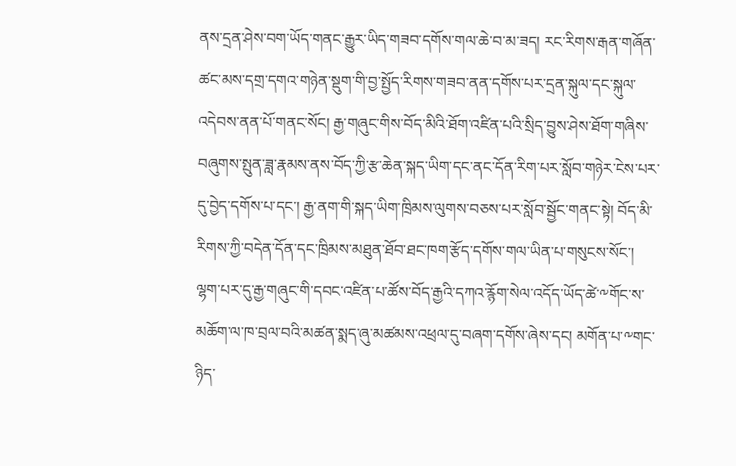ནས་དྲན་ཤེས་བག་ཡོད་གནང་རྒྱུར་ཡིད་གཟབ་དགོས་གལ་ཆེ་བ་མ་ཟད། རང་རིགས་རྒན་གཞོན་ཚང་མས་དགྲ་དགའ་གཉེན་སྡུག་གི་བྱ་སྤྱོད་རིགས་གཟབ་ནན་དགོས་པར་དྲན་སྐུལ་དང་སྐུལ་འདེབས་ནན་པོ་གནང་སོང། རྒྱ་གཞུང་གིས་བོད་མིའི་ཐོག་འཛིན་པའི་སྲིད་བྱུས་ཤེས་ཐོག་གཞིས་བཞུགས་སྤུན་ཟླ་རྣམས་ནས་བོད་ཀྱི་རྩ་ཆེན་སྐད་ཡིག་དང་ནང་དོན་རིག་པར་སློབ་གཉེར་ངེས་པར་དུ་བྱེད་དགོས་པ་དང་། རྒྱ་ནག་གི་སྐད་ཡིག་ཁྲིམས་ལུགས་བཅས་པར་སློབ་སྦྱོང་གནང་སྟེ། བོད་མི་རིགས་ཀྱི་བདེན་དོན་དང་ཁྲིམས་མཐུན་ཐོབ་ཐང་ཁག་རྩོད་དགོས་གལ་ཡིན་པ་གསུངས་སོང་། ལྷག་པར་དུ་རྒྱ་གཞུང་གི་དབང་འཛིན་པ་ཚོས་བོད་རྒྱའི་དཀའ་རྙོག་སེལ་འདོད་ཡོད་ཚེ་༸གོང་ས་མཆོག་ལ་ཁ་བྲལ་བའི་མཚན་སྨད་ཞུ་མཚམས་འཕྲལ་དུ་བཞག་དགོས་ཞེས་དང། མགོན་པ་༸གང་ཉིད་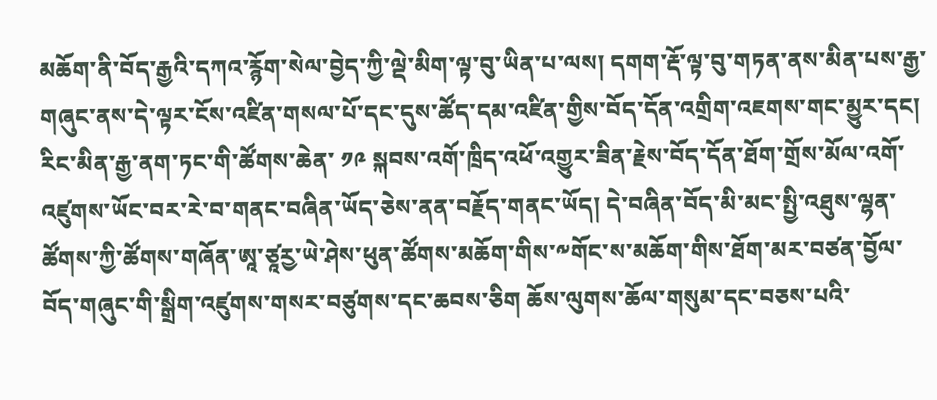མཆོག་ནི་བོད་རྒྱའི་དཀའ་རྙོག་སེལ་བྱེད་ཀྱི་ལྡེ་མིག་ལྟ་བུ་ཡིན་པ་ལས། དགག་རྡོ་ལྟ་བུ་གཏན་ནས་མིན་པས་རྒྱ་གཞུང་ནས་དེ་ལྟར་ངོས་འཛིན་གསལ་པོ་དང་དུས་ཚོད་དམ་འཛིན་གྱིས་བོད་དོན་འགྲིག་འཇགས་གང་མྱུར་དང། རིང་མིན་རྒྱ་ནག་ཏང་གི་ཚོགས་ཆེན་ ༡༩ སྐབས་འགོ་ཁྲིད་འཕོ་འགྱུར་ཟིན་རྗེས་བོད་དོན་ཐོག་གྲོས་མོལ་འགོ་འཛུགས་ཡོང་བར་རེ་བ་གནང་བཞིན་ཡོད་ཅེས་ནན་བརྗོད་གནང་ཡོད། དེ་བཞིན་བོད་མི་མང་སྤྱི་འཐུས་ལྷན་ཚོགས་ཀྱི་ཚོགས་གཞོན་ཨཱ་ཙཱརྱ་ཡེ་ཤེས་ཕུན་ཚོགས་མཆོག་གིས་༸གོང་ས་མཆོག་གིས་ཐོག་མར་བཙན་བྱོལ་བོད་གཞུང་གི་སྒྲིག་འཛུགས་གསར་བཙུགས་དང་ཆབས་ཅིག ཆོས་ལུགས་ཆོལ་གསུམ་དང་བཅས་པའི་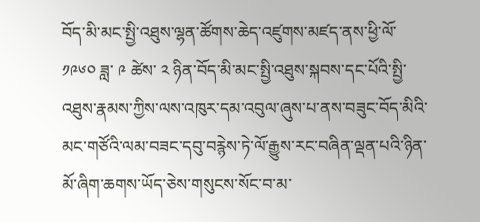བོད་མི་མང་སྤྱི་འཐུས་ལྷན་ཚོགས་ཆེད་འཛུགས་མཛད་ནས་ཕྱི་ལོ་ ༡༩༦༠ ཟླ་ ༩ ཚེས་ ༢ ཉིན་བོད་མི་མང་སྤྱི་འཐུས་སྐབས་དང་པོའི་སྤྱི་འཐུས་རྣམས་ཀྱིས་ལས་འཁུར་དམ་འབུལ་ཞུས་པ་ནས་བཟུང་བོད་མིའི་མང་གཙོའི་ལམ་བཟང་དབུ་བརྙེས་ཏེ་ལོ་རྒྱུས་རང་བཞིན་ལྡན་པའི་ཉིན་མོ་ཞིག་ཆགས་ཡོད་ཅེས་གསུངས་སོང་བ་མ་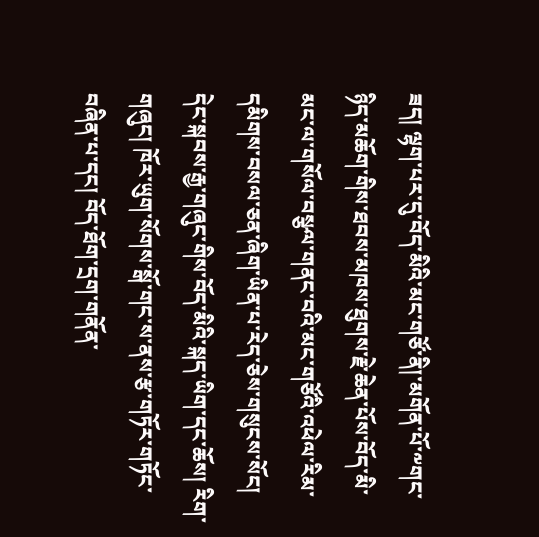ཟད། ལྷག་པར་དུ་བོད་མིའི་མང་གཙོ་ནི།་མགོན་པོ་༸གང་ཉིད་མཆོག་གིས་ཐབས་མཁས་ཐུགས་རྗེ་ཆེན་པོས་བོད་མི་མང་ལ་གསོལ་བསྩལ་གནང་བའི་མང་གཙོའི་འཕེལ་རིམ་དམིགས་བསལ་ཅན་ཞིག་ཡིན་པ་རེད་ཅེས་གསུངས་སོང། དེང་སྐབས་རྒྱ་གཞུང་གིས་བོད་མིའི་སྐད་ཡིག་དང་ཆོས། རིག་གཞུང། ཁོར་ཡུག་སོགས་སྒོ་གང་ས་ནས་རྩ་གཏོར་གཏོང་བཞིན་པ་དང། བོད་ཐོག་དྲག་གནོན་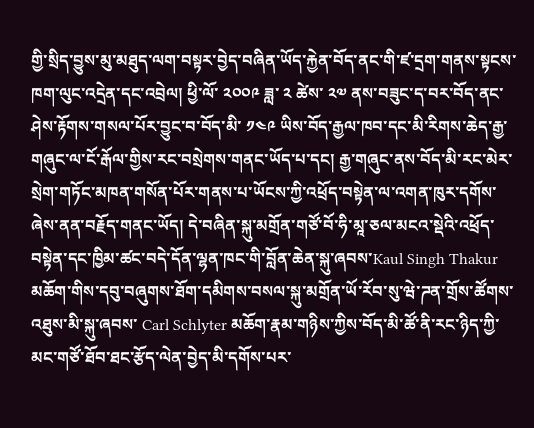གྱི་སྲིད་བྱུས་མུ་མཐུད་ལག་བསྟར་བྱེད་བཞིན་ཡོད་རྐྱེན་བོད་ནང་གི་ཛ་དྲག་གནས་སྟངས་ཁག་ལུང་འདྲེན་དང་འབྲེལ། ཕྱི་ལོ་ ༢༠༠༩ ཟླ་ ༢ ཚེས་ ༢༧ ནས་བཟུང་ད་བར་བོད་ནང་ཤེས་རྟོགས་གསལ་པོར་བྱུང་བ་བོད་མི་ ༡༤༩ ཡིས་བོད་རྒྱལ་ཁབ་དང་མི་རིགས་ཆེད་རྒྱ་གཞུང་ལ་ངོ་རྒོལ་གྱིས་རང་བསྲེགས་གནང་ཡོད་པ་དང། རྒྱ་གཞུང་ནས་བོད་མི་རང་མེར་སྲེག་གཏོང་མཁན་གསོན་པོར་གནས་པ་ཡོངས་ཀྱི་འཕྲོད་བསྟེན་ལ་འགན་ཁུར་དགོས་ཞེས་ནན་བརྗོད་གནང་ཡོད། དེ་བཞིན་སྐུ་མགྲོན་གཙོ་བོ་ཧི་མཱ་ཅལ་མངའ་སྡེའི་འཕྲོད་བསྟེན་དང་ཁྱིམ་ཚང་བདེ་དོན་ལྷན་ཁང་གི་བློན་ཆེན་སྐུ་ཞབས་Kaul Singh Thakur མཆོག་གིས་དབུ་བཞུགས་ཐོག་དམིགས་བསལ་སྐུ་མགྲོན་ཡོ་རོབ་སུ་ཝེ་ཌན་གྲོས་ཚོགས་འཐུས་མི་སྐུ་ཞབས་ Carl Schlyter མཆོག་རྣམ་གཉིས་ཀྱིས་བོད་མི་ཚོ་ནི་རང་ཉིད་ཀྱི་མང་གཙོ་ཐོབ་ཐང་རྩོད་ལེན་བྱེད་མི་དགོས་པར་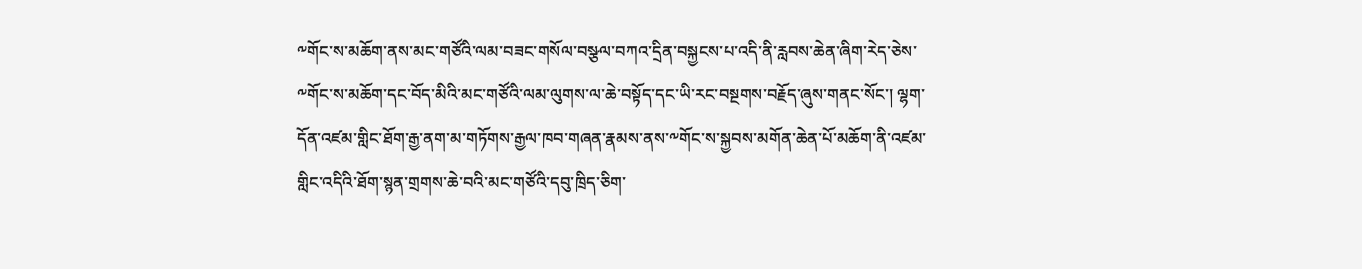༸གོང་ས་མཆོག་ནས་མང་གཙོའི་ལམ་བཟང་གསོལ་བསྩལ་བཀའ་དྲིན་བསྐྱངས་པ་འདི་ནི་རླབས་ཆེན་ཞིག་རེད་ཅེས་༸གོང་ས་མཆོག་དང་བོད་མིའི་མང་གཙོའི་ལམ་ལུགས་ལ་ཆེ་བསྟོད་དང་ཡི་རང་བསྔགས་བརྗོད་ཞུས་གནང་སོང་། ལྷག་དོན་འཛམ་གླིང་ཐོག་རྒྱ་ནག་མ་གཏོགས་རྒྱལ་ཁབ་གཞན་རྣམས་ནས་༸གོང་ས་སྐྱབས་མགོན་ཆེན་པོ་མཆོག་ནི་འཛམ་གླིང་འདིའི་ཐོག་སྙན་གྲགས་ཆེ་བའི་མང་གཙོའི་དབུ་ཁྲིད་ཅིག་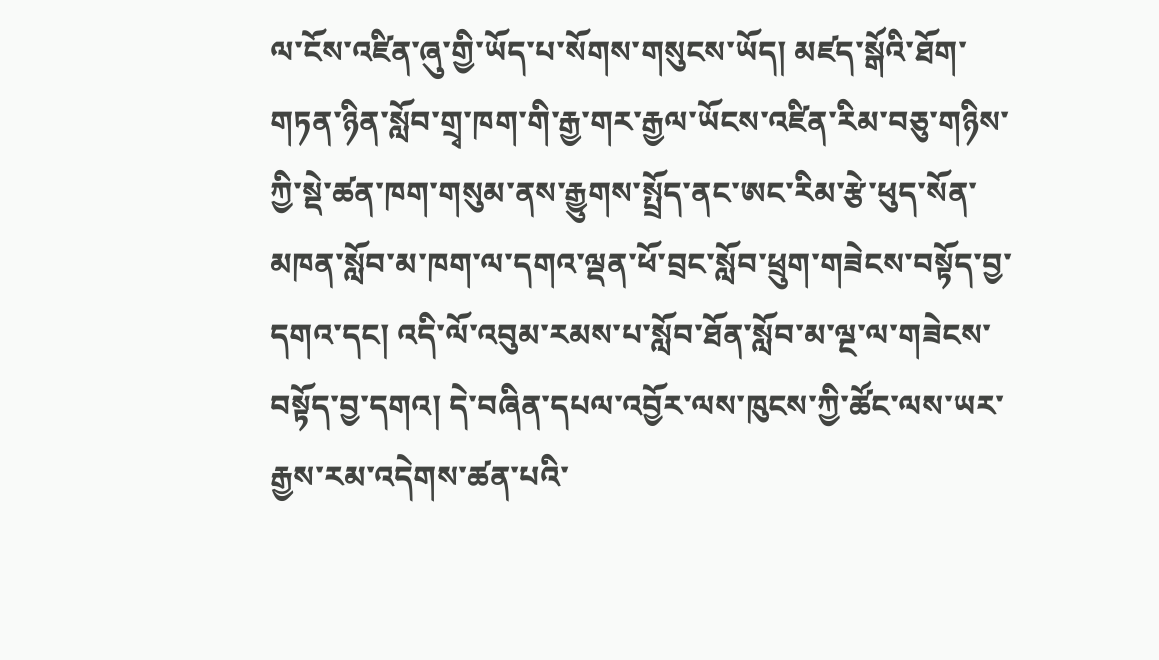ལ་ངོས་འཛིན་ཞུ་གྱི་ཡོད་པ་སོགས་གསུངས་ཡོད། མཛད་སྒོའི་ཐོག་གཏན་ཉིན་སློབ་གྲྭ་ཁག་གི་རྒྱ་གར་རྒྱལ་ཡོངས་འཛིན་རིམ་བཅུ་གཉིས་ཀྱི་སྡེ་ཚན་ཁག་གསུམ་ནས་རྒྱུགས་སྤྲོད་ནང་ཨང་རིམ་རྩེ་ཕུད་སོན་མཁན་སློབ་མ་ཁག་ལ་དགའ་ལྡན་ཕོ་བྲང་སློབ་ཕྲུག་གཟེངས་བསྟོད་བྱ་དགའ་དང། འདི་ལོ་འབུམ་རམས་པ་སློབ་ཐོན་སློབ་མ་ལྔ་ལ་གཟེངས་བསྟོད་བྱ་དགའ། དེ་བཞིན་དཔལ་འབྱོར་ལས་ཁུངས་ཀྱི་ཚོང་ལས་ཡར་རྒྱས་རམ་འདེགས་ཚན་པའི་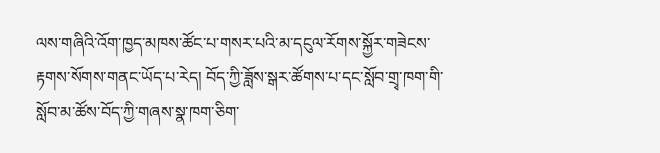ལས་གཞིའི་འོག་ཁྱད་མཁས་ཚོང་པ་གསར་པའི་མ་དངུལ་རོགས་སྐྱོར་གཟེངས་རྟགས་སོགས་གནང་ཡོད་པ་རེད། བོད་ཀྱི་ཟློས་སྒར་ཚོགས་པ་དང་སློབ་གྲྭ་ཁག་གི་སློབ་མ་ཚོས་བོད་ཀྱི་གཞས་སྣ་ཁག་ཅིག་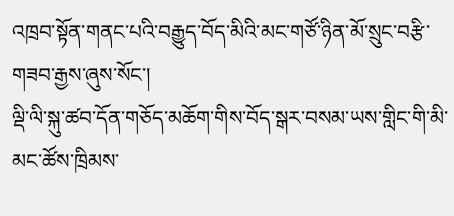འཁྲབ་སྟོན་གནང་པའི་བརྒྱུད་བོད་མིའི་མང་གཙོ་ཉིན་མོ་སྲུང་བརྩི་གཟབ་རྒྱས་ཞུས་སོང་།
ལྡི་ལི་སྐུ་ཚབ་དོན་གཅོད་མཆོག་གིས་བོད་སྒར་བསམ་ཡས་གླིང་གི་མི་མང་ཚོས་ཁྲིམས་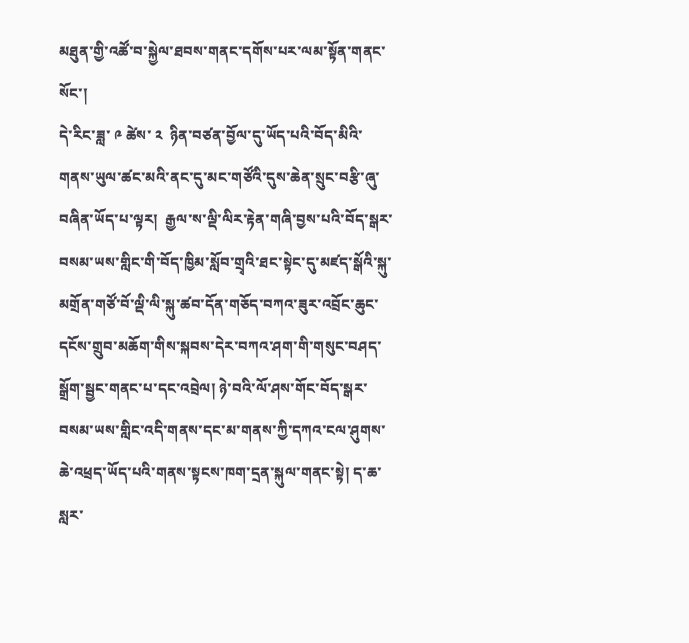མཐུན་གྱི་འཚོ་བ་སྐྱེལ་ཐབས་གནང་དགོས་པར་ལམ་སྟོན་གནང་སོང་།
དེ་རིང་ཟླ་ ༩ ཚེས་ ༢  ཉིན་བཙན་བྱོལ་དུ་ཡོད་པའི་བོད་མིའི་གནས་ཡུལ་ཚང་མའི་ནང་དུ་མང་གཙོའི་དུས་ཆེན་སྲུང་བརྩི་ཞུ་བཞིན་ཡོད་པ་ལྟར།  རྒྱལ་ས་ལྡི་ལིར་རྟེན་གཞི་བྱས་པའི་བོད་སྒར་བསམ་ཡས་གླིང་གི་བོད་ཁྱིམ་སློབ་གྲྭའི་ཐང་སྟེང་དུ་མཛད་སྒོའི་སྐུ་མགྲོན་གཙོ་བོ་ལྡི་ལི་སྐུ་ཚབ་དོན་གཅོད་བཀའ་ཟུར་འབྲོང་ཆུང་དངོས་གྲུབ་མཆོག་གིས་སྐབས་དེར་བཀའ་ཤག་གི་གསུང་བཤད་སྒྲོག་སྦྱང་གནང་པ་དང་འབྲེལ། ཉེ་བའི་ལོ་ཤས་གོང་བོད་སྒར་བསམ་ཡས་གླིང་འདི་གནས་དང་མ་གནས་ཀྱི་དཀའ་ངལ་ཤུགས་ཆེ་འཕྲད་ཡོད་པའི་གནས་སྟངས་ཁག་དྲན་སྐུལ་གནང་སྟེ། ད་ཆ་སླར་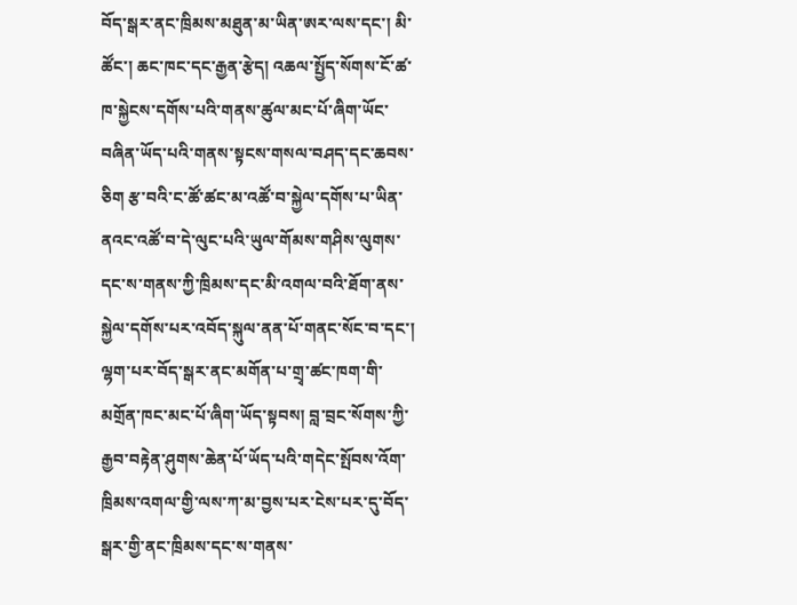བོད་སྒར་ནང་ཁྲིམས་མཐུན་མ་ཡིན་ཨར་ལས་དང་། མི་ཚོང་། ཆང་ཁང་དང་རྒྱན་རྩེད། འཆལ་སྤྱོད་སོགས་ངོ་ཚ་ཁ་སྐྱེངས་དགོས་པའི་གནས་ཚུལ་མང་པོ་ཞིག་ཡོང་བཞིན་ཡོད་པའི་གནས་སྟངས་གསལ་བཤད་དང་ཆབས་ཅིག རྩ་བའི་ང་ཚོ་ཚང་མ་འཚོ་བ་སྐྱེལ་དགོས་པ་ཡིན་ནའང་འཚོ་བ་དེ་ལུང་པའི་ཡུལ་གོམས་གཤིས་ལུགས་དང་ས་གནས་ཀྱི་ཁྲིམས་དང་མི་འགལ་བའི་ཐོག་ནས་སྐྱེལ་དགོས་པར་འབོད་སྐུལ་ནན་པོ་གནང་སོང་བ་དང་། ལྷག་པར་བོད་སྒར་ནང་མགོན་པ་གྲྭ་ཚང་ཁག་གི་མགྲོན་ཁང་མང་པོ་ཞིག་ཡོད་སྟབས། བླ་བྲང་སོགས་ཀྱི་རྒྱབ་བརྟེན་ཤུགས་ཆེན་པོ་ཡོད་པའི་གདེང་སྤོབས་འོག་ཁྲིམས་འགལ་གྱི་ལས་ཀ་མ་བྱས་པར་ངེས་པར་དུ་བོད་སྒར་གྱི་ནང་ཁྲིམས་དང་ས་གནས་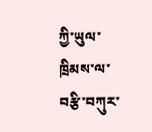ཀྱི་ཡུལ་ཁྲིམས་ལ་བརྩི་བཀུར་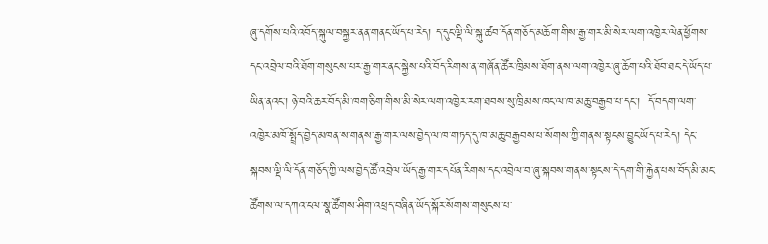ཞུ་དགོས་པའི་འབོད་སྐུལ་བསྐྱར་ནན་གནང་ཡོད་པ་རེད། ད་དུང་ལྡི་ལི་སྐུ་ཚབ་དོན་གཅོད་མཆོག་གིས་རྒྱ་གར་མི་སེར་ལག་འཁྱེར་ལེན་ཕྱོགས་དང་འབྲེལ་བའི་ཐོག་གསུངས་པར་རྒྱ་གར་ནང་སྐྱེས་པའི་བོད་རིགས་ན་གཞོན་ཚོར་ཁྲིམས་ཐོག་ནས་ལག་འཁྱེར་ཞུ་ཆོག་པའི་ཐོབ་ཐང་དེ་ཡོད་པ་ཡིན་ནའང་། ཉེ་བའི་ཆར་བོད་མི་ཁག་ཅིག་གིས་མི་སེར་ལག་འཁྱེར་རག་ཐབས་སུ་ཁྲིམས་ཁང་ལ་ཁ་མཆུ་བརྒྱབ་པ་དང་།  དོ་བདག་ལག་འཁྱེར་མཁོ་སྤྲོད་བྱེད་མཁན་ས་གནས་རྒྱ་གར་ལས་བྱེད་ལ་ཁ་གཏད་དུ་ཁ་མཆུ་བརྒྱབས་པ་སོགས་ཀྱི་གནས་སྟངས་བྱུང་ཡོད་པ་རེད། དེང་སྐབས་ལྡི་ལི་དོན་གཅོད་ཀྱི་ལས་བྱེད་ཚོ་འབྲེལ་ཡོད་རྒྱ་གར་དཔོན་རིགས་དང་འབྲེལ་བ་ཞུ་སྐབས་གནས་སྟངས་དེ་དག་གི་རྐྱེན་པས་བོད་མི་མང་ཚོགས་ལ་དཀའ་ངལ་སྣ་ཚོགས་ཤིག་འཕྲད་བཞིན་ཡོད་སྐོར་སོགས་གསུངས་པ་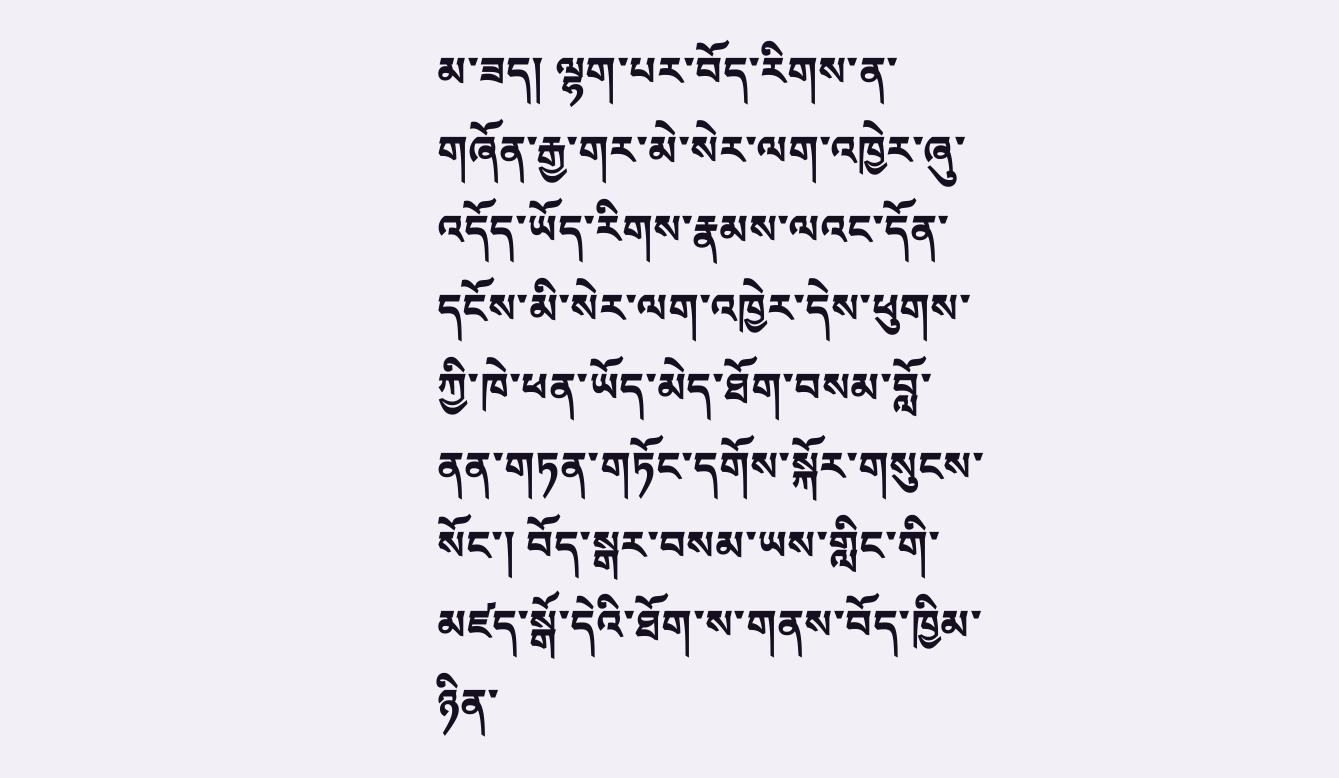མ་ཟད། ལྷག་པར་བོད་རིགས་ན་གཞོན་རྒྱ་གར་མེ་སེར་ལག་འཁྱེར་ཞུ་འདོད་ཡོད་རིགས་རྣམས་ལའང་དོན་དངོས་མི་སེར་ལག་འཁྱེར་དེས་ཕུགས་ཀྱི་ཁེ་ཕན་ཡོད་མེད་ཐོག་བསམ་བློ་ནན་གཏན་གཏོང་དགོས་སྐོར་གསུངས་སོང་། བོད་སྒར་བསམ་ཡས་གླིང་གི་མཛད་སྒོ་དེའི་ཐོག་ས་གནས་བོད་ཁྱིམ་ཉིན་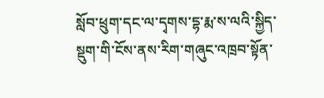སློབ་ཕྲུག་དང་ལ་དྭགས་དྷ་རྨ་ས་ལའི་སྐྱིད་སྡུག་གི་ངོས་ནས་རིག་གཞུང་འཁྲབ་སྟོན་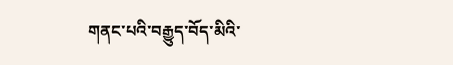གནང་པའི་བརྒྱུད་བོད་མིའི་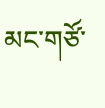མང་གཙོ་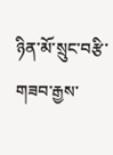ཉིན་མོ་སྲུང་བརྩི་གཟབ་རྒྱས་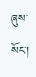ཞུས་སོང་།